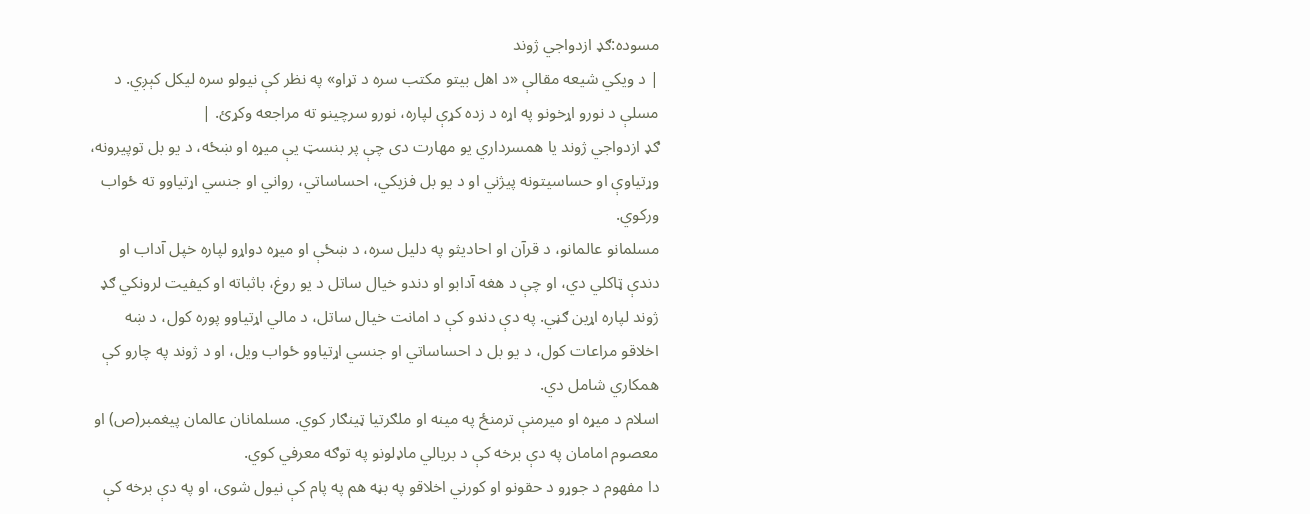مسوده:ګډ ازدواجي ژوند
| د ويکي شيعه مقالې «د اهل بيتو مکتب سره د تړاو» په نظر کې نيولو سره ليکل کېږي. د مسلې د نورو اړخونو په اړه د زده کړې لپاره، نورو سرچينو ته مراجعه وکړئ. |
ګډ ازدواجي ژوند یا همسرداري یو مهارت دی چې پر بنسټ یې میړه او ښځه، د یو بل توپیرونه، وړتیاوې او حساسیتونه پیژني او د یو بل فزیکي، احساساتي، رواني او جنسي اړتیاوو ته ځواب ورکوي.
مسلمانو عالمانو، د قرآن او احادیثو په دلیل سره، د ښځې او میړه دواړو لپاره خپل آداب او دندې ټاکلي دي، او چې د هغه آدابو او دندو خیال ساتل د یو روغ، باثباته او کیفیت لرونکي ګډ ژوند لپاره اړین ګڼي. په دې دندو کې د امانت خیال ساتل، د مالي اړتیاوو پوره کول، د ښه اخلاقو مراعات کول، د یو بل د احساساتي او جنسي اړتیاوو ځواب ویل، او د ژوند په چارو کې همکاري شامل دي.
اسلام د میړه او میرمنې ترمنځ په مینه او ملګرتیا ټینګار کوي. مسلمانان عالمان پیغمبر(ص) او معصوم امامان په دې برخه کې د بریالي ماډلونو په توګه معرفي کوي.
دا مفهوم د جوړو د حقونو او کورني اخلاقو په بڼه هم په پام کې نیول شوی، او په دې برخه کې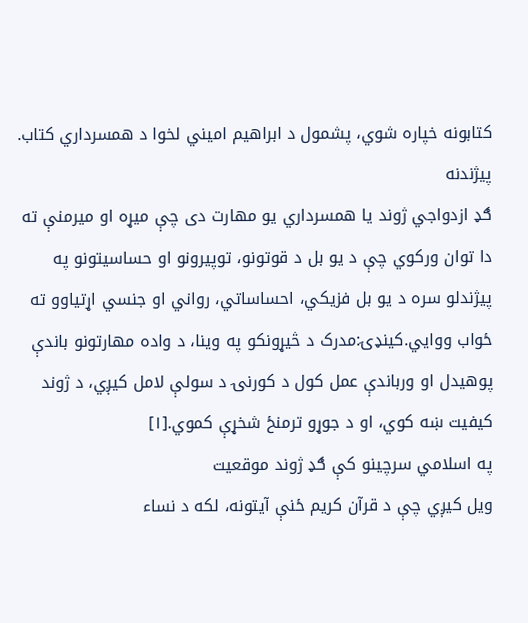کتابونه خپاره شوي، پشمول د ابراهیم امیني لخوا د همسرداري کتاب.
پیژندنه
ګډ ازدواجي ژوند یا همسرداري یو مهارت دی چې میړه او میرمنې ته دا توان ورکوي چې د یو بل د قوتونو، توپیرونو او حساسیتونو په پیژندلو سره د یو بل فزیکي، احساساتي، رواني او جنسي اړتیاوو ته ځواب ووايي.کينډۍ:مدرک د څیړونکو په وینا، د واده مهارتونو باندې پوهیدل او ورباندې عمل کول د کورنۍ د سولې لامل کیږي، د ژوند کیفیت ښه کوي، او د جوړو ترمنځ شخړې کموي.[۱]
په اسلامي سرچینو کې ګډ ژوند موقعیت
ویل کیږي چې د قرآن کریم ځنې آیتونه، لکه د نساء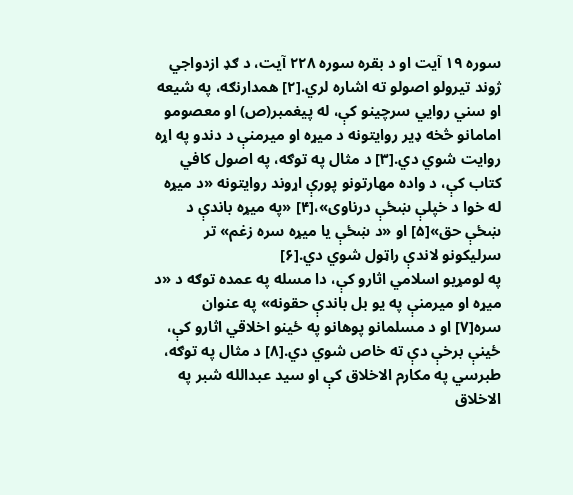سوره ۱۹ آیت او د بقره سوره ۲۲۸ آیت، د ګډ ازدواجي ژوند تیرولو اصولو ته اشاره لري.[۲] همدارنګه، په شیعه او سني روایي سرچینو کې، له پیغمبر(ص) او معصومو امامانو څخه ډیر روایتونه د میړه او میرمنې د دندو په اړه روایت شوي دي.[۳] د مثال په توګه، په اصول کافي کتاب کې، د واده مهارتونو پورې اړوند روایتونه «د میړه له خوا د خپلې ښځې درناوی»،[۴] «په میړه باندې د ښځې حق»[۵] او «د ښځې یا میړه سره زغم» تر سرلیکونو لاندې راټول شوي دي.[۶]
په لومړیو اسلامي اثارو کې، دا مسله په عمده توګه د «د میړه او میرمنې په یو بل باندې حقونه» په عنوان سره[۷] او د مسلمانو پوهانو په ځینو اخلاقي اثارو کې، ځینې برخې دې ته خاص شوي دي.[۸] د مثال په توګه، طبرسي په مکارم الاخلاق کې او سید عبدالله شبر په الاخلاق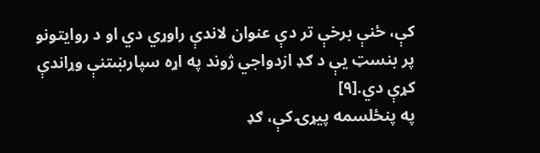کې، ځنې برخې تر دې عنوان لاندې راوړي دي او د روایتونو پر بنسټ یې د ګډ ازدواجي ژوند په اړه سپارښتنې وړاندې کړې دي.[۹]
په پنځلسمه پیړۍ کې، ګډ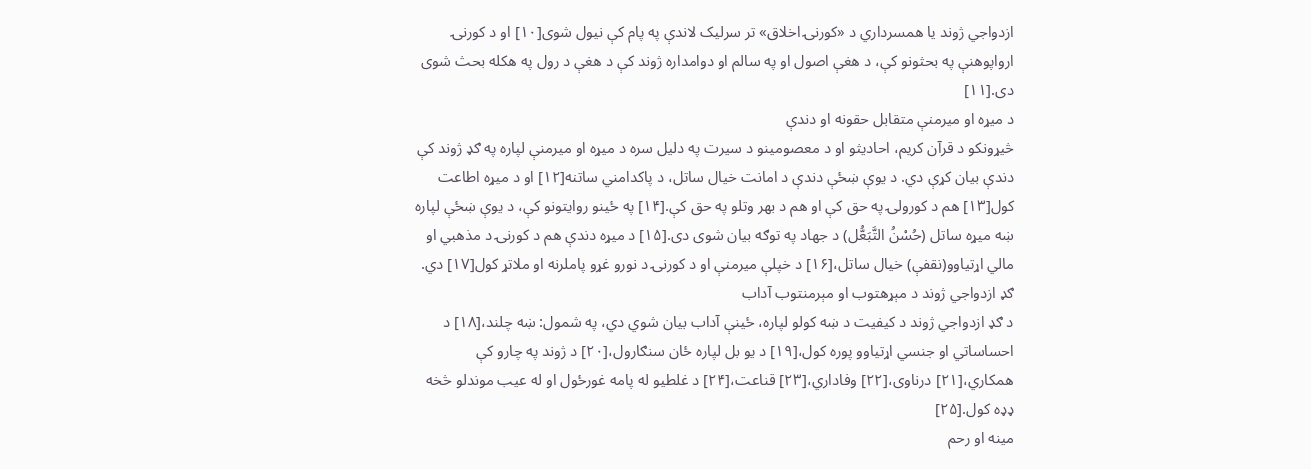ازدواجي ژوند یا همسرداري د «کورنۍ اخلاق» تر سرلیک لاندې په پام کې نیول شوی[۱۰] او د کورنۍ ارواپوهنې په بحثونو کې، د هغې اصول او په سالم او دوامداره ژوند کې د هغې د رول په هکله بحث شوی دی.[۱۱]
د میړه او میرمنې متقابل حقونه او دندې
څیړونکو د قرآن کریم، احادیثو او د معصومینو د سیرت په دلیل سره د میړه او میرمنې لپاره په ګډ ژوند کې دندې بیان کړې دي. د یوې ښځې دندې د امانت خیال ساتل، د پاکدامني ساتنه[۱۲] او د میړه اطاعت کول[۱۳] هم د کورولۍ په حق کې او هم د بهر وتلو په حق کې.[۱۴] په ځینو روایتونو کې، د یوې ښځې لپاره ښه میړه ساتل (حُسْنُ التَّبَعُّل) د جهاد په توګه بیان شوی دی.[۱۵] د میړه دندې هم د کورنۍ د مذهبي او مالي اړتیاوو(نقفې) خیال ساتل،[۱۶] د خپلې میرمنې او د کورنۍ د نورو غړو پاملرنه او ملاتړ کول[۱۷] دي.
ګډ ازدواجي ژوند د مېړهتوب او مېرمنتوب آداب
د ګډ ازدواجي ژوند د کیفیت د ښه کولو لپاره، ځینې آداب بیان شوي دي، په شمول: ښه چلند،[۱۸] د احساساتي او جنسي اړتیاوو پوره کول،[۱۹] د یو بل لپاره ځان سنګارول،[۲۰] د ژوند په چارو کې همکاري،[۲۱] درناوی،[۲۲] وفاداري،[۲۳] قناعت،[۲۴] د غلطیو له پامه غورځول او له عیب موندلو څخه ډډه کول.[۲۵]
مینه او رحم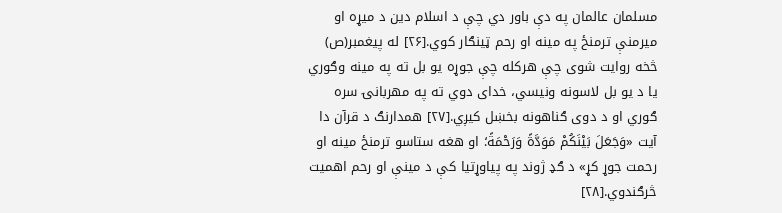مسلمان عالمان په دې باور دي چې د اسلام دین د میړه او میرمنې ترمنځ په مینه او رحم ټینګار کوي.[۲۶] له پیغمبر(ص) څخه روایت شوی چې هرکله چې جوړه یو بل ته په مینه وګوري یا د یو بل لاسونه ونیسي، خدای دوي ته په مهربانۍ سره ګوري او د دوی ګناهونه بخښل کیږي.[۲۷] همدارنګ د قرآن دا آیت «وَجَعَلَ بَيْنَكُمْ مَوَدَّةً وَرَحْمَةً؛ او هغه ستاسو ترمنځ مینه او رحمت جوړ کړ» د ګډ ژوند په پیاوړتیا کې د مینې او رحم اهمیت څرګندوي.[۲۸]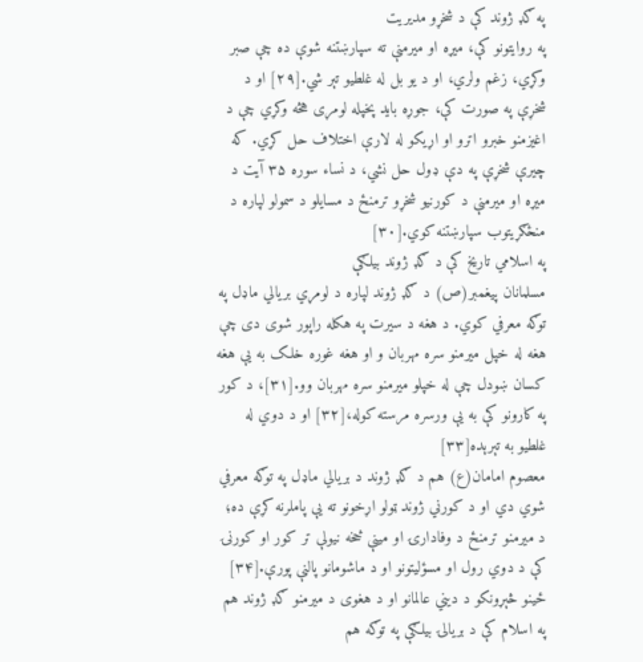په ګډ ژوند کې د شخړو مدیریت
په روایتونو کې، میړه او میرمنې ته سپارښتنه شوې ده چې صبر وکړي، زغم ولري، او د یو بل له غلطیو تېر شي.[۲۹] او د شخړې په صورت کې، جوړه باید پخپله لومړی هڅه وکړي چې د اغیزمنو خبرو اترو او اړیکو له لارې اختلاف حل کړي. که چیرې شخړې په دې ډول حل نشي، د نساء سوره ۳۵ آیت د میړه او میرمنې د کورنیو شخړو ترمنځ د مسایلو د سمولو لپاره د منځګړیتوب سپارښتنه کوي.[۳۰]
په اسلامي تاریخ کې د ګډ ژوند بیلګې
مسلمانان پیغمبر(ص) د ګډ ژوند لپاره د لومړي بریالي ماډل په توګه معرفي کوي. د هغه د سیرت په هکله راپور شوی دی چې هغه له خپل میرمنو سره مهربان و او هغه غوره خلک به یې هغه کسان ښودل چې له خپلو میرمنو سره مهربان وو.[۳۱]، د کور په کارونو کې به یې ورسره مرسته کوله،[۳۲] او د دوي له غلطیو به تېرېده[۳۳]
معصوم امامان(ع) هم د ګډ ژوند د بریالي ماډل په توګه معرفي شوي دي او د کورني ژوند ټولو اړخونو ته یې پاملرنه کړې ده؛ د میرمنو ترمنځ د وفادارۍ او مینې څخه نیولې تر کور او کورنۍ کې د دوي رول او مسؤلیتونو او د ماشومانو پالنې پورې.[۳۴]
ځینو څېړونکو د دیني عالمانو او د هغوی د میرمنو ګډ ژوند هم په اسلام کې د بریالۍ بیلګې په توګه هم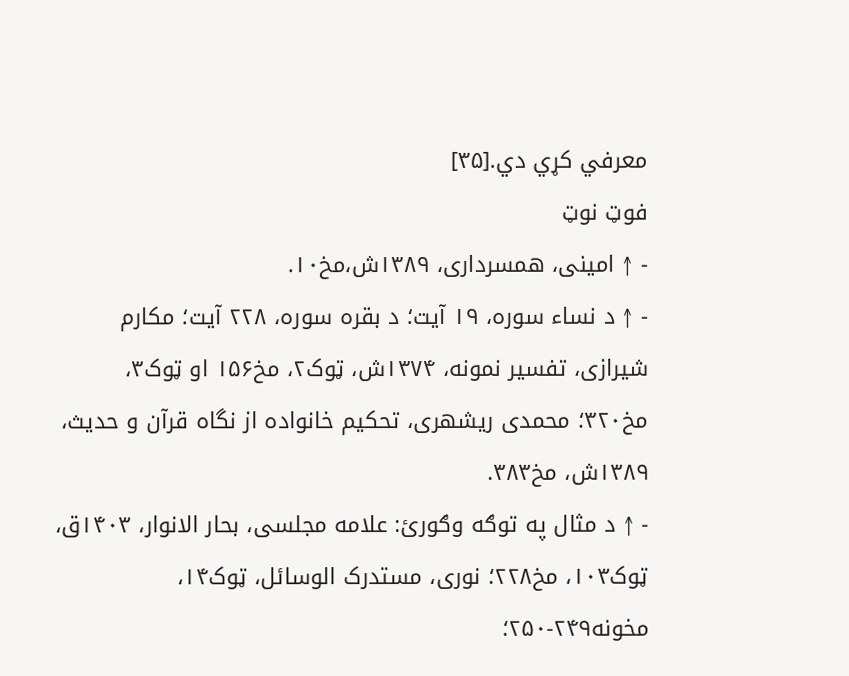معرفي کړي دي.[۳۵]
فوټ نوټ
- ↑ امینی، همسرداری، ۱۳۸۹ش،مخ۱۰.
- ↑ د نساء سوره، ۱۹ آیت؛ د بقره سوره، ۲۲۸ آیت؛ مکارم شیرازی، تفسیر نمونه، ۱۳۷۴ش، ټوک۲، مخ۱۵۶ او ټوک۳، مخ۳۲۰؛ محمدی ریشهری، تحکیم خانواده از نگاه قرآن و حدیث، ۱۳۸۹ش، مخ۳۸۳.
- ↑ د مثال په توګه وګورئ: علامه مجلسی، بحار الانوار، ۱۴۰۳ق، ټوک۱۰۳، مخ۲۲۸؛ نوری، مستدرک الوسائل، ټوک۱۴، مخونه۲۴۹-۲۵۰؛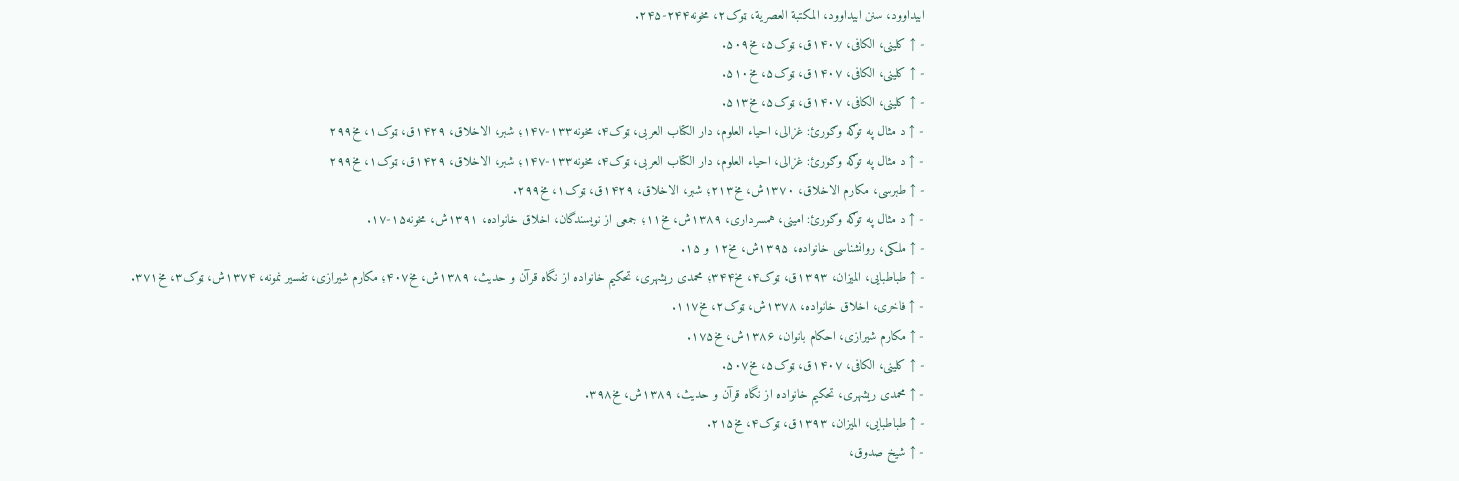ابیداوود، سنن ابیداوود، المکتبة العصریة، ټوک۲، مخونه۲۴۴-۲۴۵.
- ↑ کلینی، الکافی، ۱۴۰۷ق، ټوک۵، مخ۵۰۹.
- ↑ کلینی، الکافی، ۱۴۰۷ق، ټوک۵، مخ۵۱۰.
- ↑ کلینی، الکافی، ۱۴۰۷ق، ټوک۵، مخ۵۱۳.
- ↑ د مثال په توګه وګورئ: غزالی، احیاء العلوم، دار الکتاب العربی، ټوک۴، مخونه۱۳۳-۱۴۷؛ شبر، الاخلاق، ۱۴۲۹ق، ټوک۱، مخ۲۹۹
- ↑ د مثال په توګه وګورئ: غزالی، احیاء العلوم، دار الکتاب العربی، ټوک۴، مخونه۱۳۳-۱۴۷؛ شبر، الاخلاق، ۱۴۲۹ق، ټوک۱، مخ۲۹۹
- ↑ طبرسی، مکارم الاخلاق، ۱۳۷۰ش، مخ۲۱۳؛ شبر، الاخلاق، ۱۴۲۹ق، ټوک۱، مخ۲۹۹.
- ↑ د مثال په توګه وګورئ: امینی، همسرداری، ۱۳۸۹ش، مخ۱۱؛ جمعی از نویسندگان، اخلاق خانواده، ۱۳۹۱ش، مخونه۱۵-۱۷.
- ↑ ملکی، روانشناسی خانواده، ۱۳۹۵ش، مخ۱۲ و ۱۵.
- ↑ طباطبایی، المیزان، ۱۳۹۳ق، ټوک۴، مخ۳۴۴؛ محمدی ریشهری، تحکیم خانواده از نگاه قرآن و حدیث، ۱۳۸۹ش، مخ۴۰۷؛ مکارم شیرازی، تفسیر نمونه، ۱۳۷۴ش، ټوک۳، مخ۳۷۱.
- ↑ فاخری، اخلاق خانواده، ۱۳۷۸ش، ټوک۲، مخ۱۱۷.
- ↑ مکارم شیرازی، احکام بانوان، ۱۳۸۶ش، مخ۱۷۵.
- ↑ کلینی، الکافی، ۱۴۰۷ق، ټوک۵، مخ۵۰۷.
- ↑ محمدی ریشهری، تحکیم خانواده از نگاه قرآن و حدیث، ۱۳۸۹ش، مخ۳۹۸.
- ↑ طباطبایی، المیزان، ۱۳۹۳ق، ټوک۴، مخ۲۱۵.
- ↑ شیخ صدوق،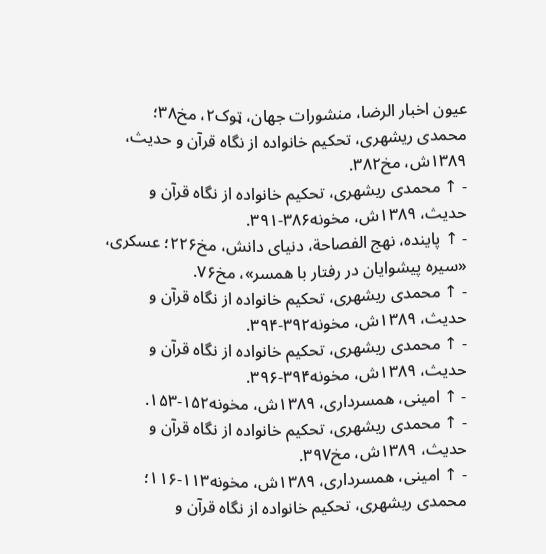عیون اخبار الرضا، منشورات جهان، ټوک۲، مخ۳۸؛ محمدی ریشهری، تحکیم خانواده از نگاه قرآن و حدیث، ۱۳۸۹ش، مخ۳۸۲.
- ↑ محمدی ریشهری، تحکیم خانواده از نگاه قرآن و حدیث، ۱۳۸۹ش، مخونه۳۸۶-۳۹۱.
- ↑ پاینده، نهج الفصاحة، دنیای دانش، مخ۲۲۶؛ عسکری، «سیره پیشوایان در رفتار با همسر»، مخ۷۶.
- ↑ محمدی ریشهری، تحکیم خانواده از نگاه قرآن و حدیث، ۱۳۸۹ش، مخونه۳۹۲-۳۹۴.
- ↑ محمدی ریشهری، تحکیم خانواده از نگاه قرآن و حدیث، ۱۳۸۹ش، مخونه۳۹۴-۳۹۶.
- ↑ امینی، همسرداری، ۱۳۸۹ش، مخونه۱۵۲-۱۵۳.
- ↑ محمدی ریشهری، تحکیم خانواده از نگاه قرآن و حدیث، ۱۳۸۹ش، مخ۳۹۷.
- ↑ امینی، همسرداری، ۱۳۸۹ش، مخونه۱۱۳-۱۱۶؛ محمدی ریشهری، تحکیم خانواده از نگاه قرآن و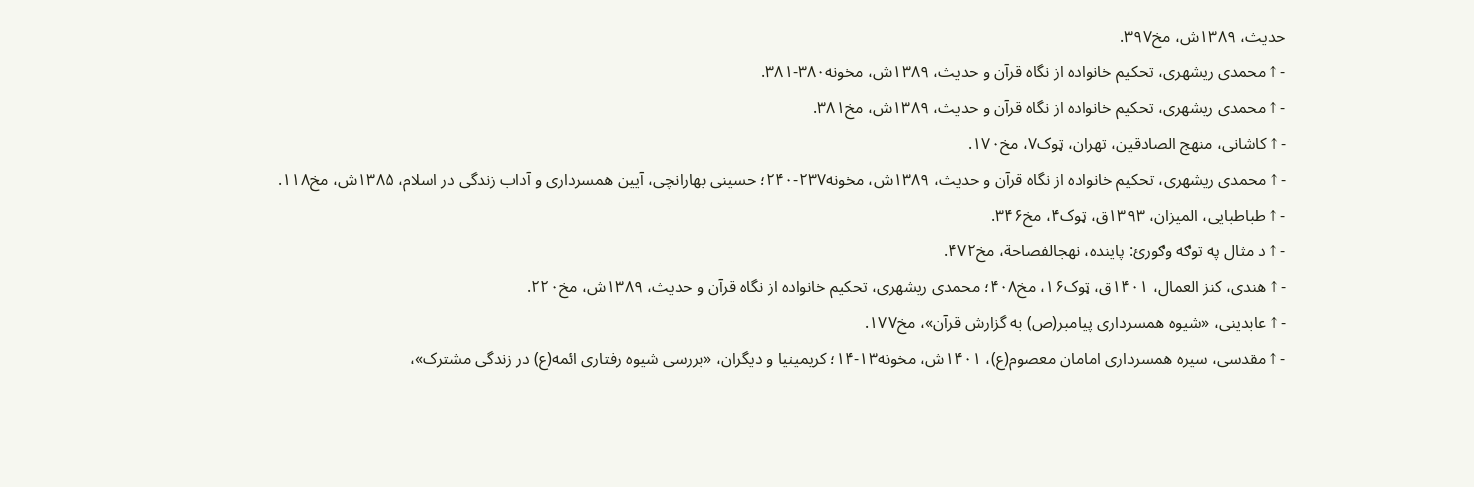حدیث، ۱۳۸۹ش، مخ۳۹۷.
- ↑ محمدی ریشهری، تحکیم خانواده از نگاه قرآن و حدیث، ۱۳۸۹ش، مخونه۳۸۰-۳۸۱.
- ↑ محمدی ریشهری، تحکیم خانواده از نگاه قرآن و حدیث، ۱۳۸۹ش، مخ۳۸۱.
- ↑ کاشانی، منهج الصادقین، تهران، ټوک۷، مخ۱۷۰.
- ↑ محمدی ریشهری، تحکیم خانواده از نگاه قرآن و حدیث، ۱۳۸۹ش، مخونه۲۳۷-۲۴۰؛ حسینی بهارانچی، آیین همسرداری و آداب زندگی در اسلام، ۱۳۸۵ش، مخ۱۱۸.
- ↑ طباطبایی، المیزان، ۱۳۹۳ق، ټوک۴، مخ۳۴۶.
- ↑ د مثال په توګه وګورئ: پاینده، نهجالفصاحة، مخ۴۷۲.
- ↑ هندی، کنز العمال، ۱۴۰۱ق، ټوک۱۶، مخ۴۰۸؛ محمدی ریشهری، تحکیم خانواده از نگاه قرآن و حدیث، ۱۳۸۹ش، مخ۲۲۰.
- ↑ عابدینی، «شیوه همسرداری پیامبر(ص) به گزارش قرآن»، مخ۱۷۷.
- ↑ مقدسی، سیره همسرداری امامان معصوم(ع)، ۱۴۰۱ش، مخونه۱۳-۱۴؛ کریمینیا و دیگران، «بررسی شیوه رفتاری ائمه(ع) در زندگی مشترک»،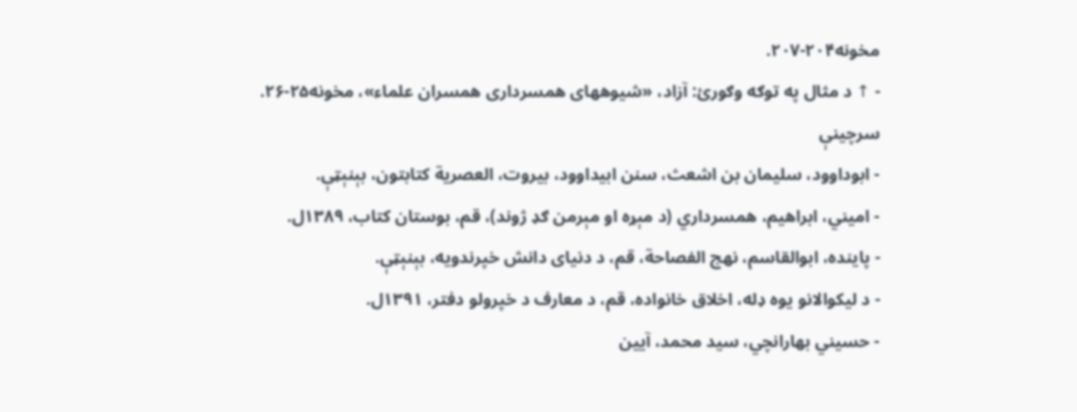مخونه۲۰۴-۲۰۷.
- ↑ د مثال په توګه وګورئ: آزاد، «شیوههای همسرداری همسران علماء»، مخونه۲۵-۲۶.
سرچينې
- ابوداوود، سلیمان بن اشعث، سنن ابيداوود، بیروت، العصریة کتابتون، بېنېټې.
- امیني، ابراهیم، همسرداري (د مېړه او مېرمن ګډ ژوند)، قم، بوستان کتاب، ۱۳۸۹ل.
- پاینده، ابوالقاسم، نهج الفصاحة، قم، د دنیای دانش خپرندویه، بېنېټې.
- د لیکوالانو یوه ډله، اخلاق خانواده، قم، د معارف د خپرولو دفتر، ۱۳۹۱ل.
- حسیني بهارانچي، سید محمد، آیین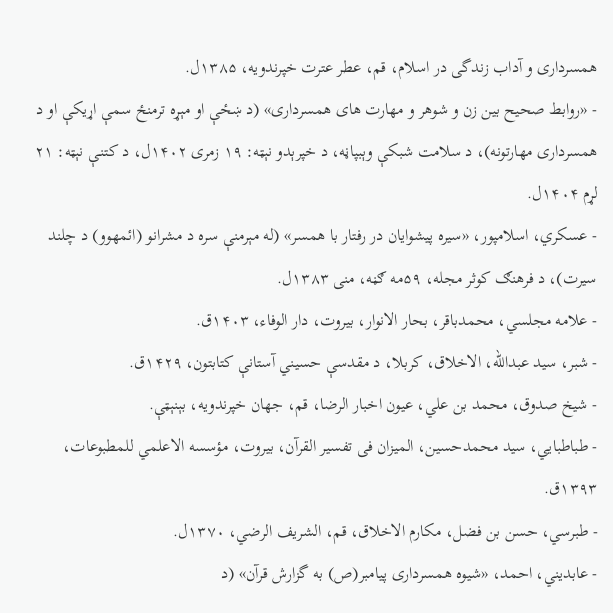همسرداری و آداب زندگی در اسلام، قم، عطر عترت خپرندویه، ۱۳۸۵ل.
- «روابط صحیح بین زن و شوهر و مهارت های همسرداری» (د ښځې او مېړه ترمنځ سمې اړیکې او د همسرداری مهارتونه)، د سلامت شبکې وېبپاڼه، د خپرېدو نېټه: ۱۹ زمری ۱۴۰۲ل، د کتنـې نېټه: ۲۱ لړم ۱۴۰۴ل.
- عسکري، اسلامپور، «سیره پیشوایان در رفتار با همسر» (له مېرمنې سره د مشرانو (ائمهوو) د چلند سیرت)، د فرهنګ کوثر مجله، ۵۹مه ګڼه، منی ۱۳۸۳ل.
- علامه مجلسي، محمدباقر، بحار الانوار، بیروت، دار الوفاء، ۱۴۰۳ق.
- شبر، سید عبدالله، الاخلاق، کربلا، د مقدسې حسيني آستانې کتابتون، ۱۴۲۹ق.
- شیخ صدوق، محمد بن علي، عیون اخبار الرضا، قم، جهان خپرندویه، بېنېټې.
- طباطبایي، سید محمدحسین، المیزان فی تفسیر القرآن، بیروت، مؤسسه الاعلمي للمطبوعات، ۱۳۹۳ق.
- طبرسي، حسن بن فضل، مکارم الاخلاق، قم، الشریف الرضي، ۱۳۷۰ل.
- عابدیني، احمد، «شیوه همسرداری پیامبر(ص) به گزارش قرآن» (د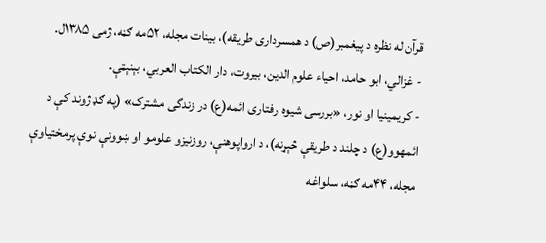قرآن له نظره د پیغمبر(ص) د همسرداری طریقه)، بینات مجله، ۵۲مه ګڼه، ژمی ۱۳۸۵ل.
- غزالي، ابو حامد، احیاء علوم الدین، بیروت، دار الکتاب العربي، بېنېټې.
- کریمينیا او نور، «بررسی شیوه رفتاری ائمه(ع) در زندگی مشترک» (په ګډ ژوند کې د ائمهوو(ع) د چلند د طریقې څېړنه)، د ارواپوهنې، روزنیزو علومو او ښوونې نوې پرمختیاوې مجله، ۴۴مه ګڼه، سلواغه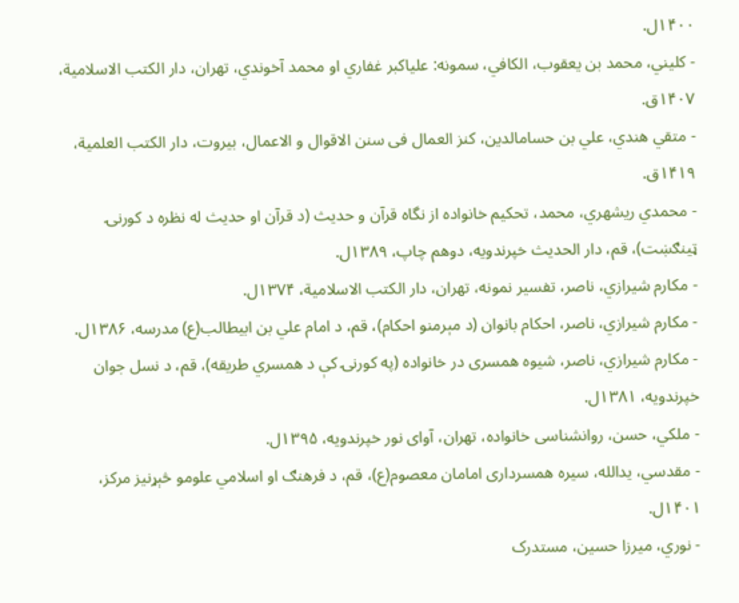۱۴۰۰ل.
- کلیني، محمد بن یعقوب، الکافي، سمونه: علياکبر غفاري او محمد آخوندي، تهران، دار الکتب الاسلامیة، ۱۴۰۷ق.
- متقي هندي، علي بن حسامالدین، کنز العمال فی سنن الاقوال و الاعمال، بیروت، دار الکتب العلمیة، ۱۴۱۹ق.
- محمدي ریشهري، محمد، تحکیم خانواده از نگاه قرآن و حدیث (د قرآن او حدیث له نظره د کورنۍ ټینګښت)، قم، دار الحدیث خپرندویه، دوهم چاپ، ۱۳۸۹ل.
- مکارم شیرازي، ناصر، تفسیر نمونه، تهران، دار الکتب الاسلامیة، ۱۳۷۴ل.
- مکارم شیرازي، ناصر، احکام بانوان (د مېرمنو احکام)، قم، د امام علي بن ابيطالب(ع) مدرسه، ۱۳۸۶ل.
- مکارم شیرازي، ناصر، شیوه همسری در خانواده (په کورنۍ کې د همسري طریقه)، قم، د نسل جوان خپرندویه، ۱۳۸۱ل.
- ملکي، حسن، روانشناسی خانواده، تهران، آوای نور خپرندویه، ۱۳۹۵ل.
- مقدسي، یدالله، سیره همسرداری امامان معصوم(ع)، قم، د فرهنګ او اسلامي علومو څېړنیز مرکز، ۱۴۰۱ل.
- نوري، میرزا حسین، مستدرک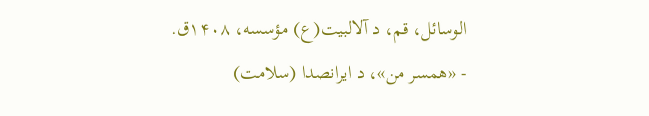الوسائل، قم، د آلالبیت(ع) مؤسسه، ۱۴۰۸ق.
- «همسر من»، د ایرانصدا (سلامت)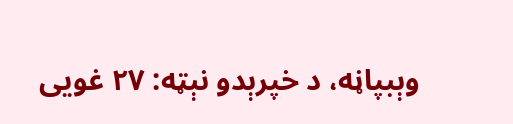وېبپاڼه، د خپرېدو نېټه: ۲۷ غویی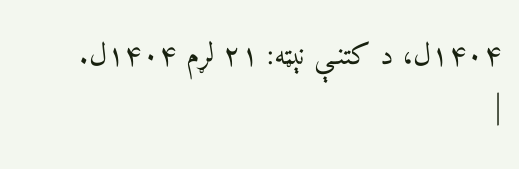۱۴۰۴ل، د کتنـې نېټه: ۲۱ لړم ۱۴۰۴ل.
|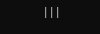|||